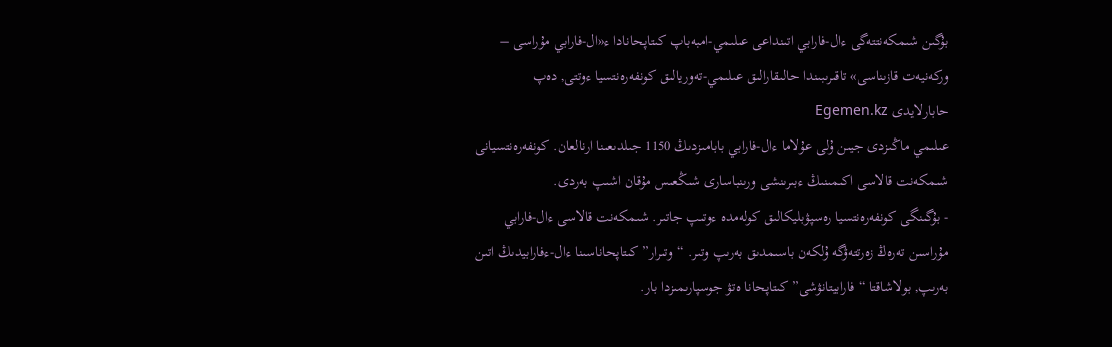بۇگىن شىمكەنتتەگى ءال-فارابي اتىنداعى عىلىمي-امبەباپ كىتاپحانادا ء«ال-فارابي مۇراسى – وركەنيەت قازىناسى» تاقىرىبىندا حالىقارالىق عىلىمي-تەوريالىق كونفەرەنتسيا ءوتتى, دەپ حابارلايدى Egemen.kz
عىلىمي ماڭىزدى جيىن ۇلى عۇلاما ءال-فارابي بابامىزدىڭ 1150 جىلدىعىنا ارنالعان. كونفەرەنتسيانى شىمكەنت قالاسى اكىمىنىڭ ءبىرىنشى ورىنباسارى شىڭعىس مۇقان اشىپ بەردى.
- بۇگىنگى كونفەرەنتسيا رەسپۋبليكالىق كولەمدە ءوتىپ جاتىر. شىمكەنت قالاسى ءال-فارابي مۇراسىن تەرەڭ زەرتتەۋگە ۇلكەن باسىمدىق بەرىپ وتىر. “وتىرار” كىتاپحاناسىنا ءال-ءفارابيدىڭ اتىن بەرىپ, بولاشاقتا “فارابيتانۋشى” كىتاپحانا ەتۋ جوسپارىمىزدا بار.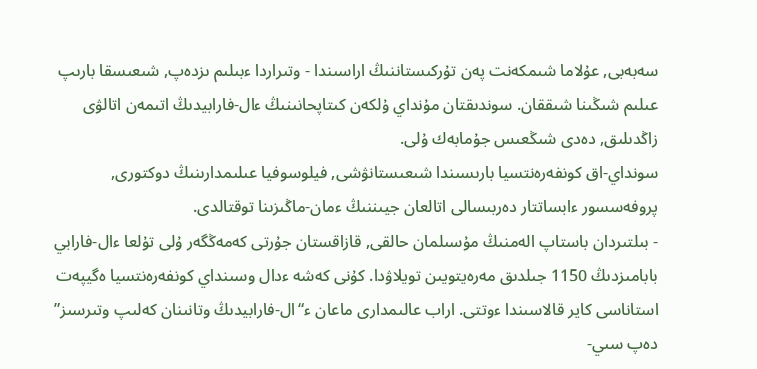سەبەبى, عۇلاما شىمكەنت پەن تۇركىستاننىڭ اراسىندا - وتىراردا ءبىلىم ىزدەپ, شىعىسقا بارىپ عىلىم شىڭىنا شىققان. سوندىقتان مۇنداي ۇلكەن كىتاپحانىنىڭ ءال-فارابيدىڭ اتىمەن اتالۋى زاڭدىلىق, دەدى شىڭعىس جۇمابەك ۇلى.
سونداي-اق كونفەرەنتسيا بارىسىندا شىعىستانۋشى, فيلوسوفيا عىلىمدارىنىڭ دوكتورى, پروفەسسور ءابساتتار دەربىسالى اتالعان جيىننىڭ ءمان-ماڭىزىنا توقتالدى.
- بىلتىردان باستاپ الەمنىڭ مۇسىلمان حالقى, قازاقستان جۇرتى كەمەڭگەر ۇلى تۇلعا ءال-فارابي بابامىزدىڭ 1150 جىلدىق مەرەيتويىن تويلاۋدا. كۇنى كەشە ءدال وسىنداي كونفەرەنتسيا ەگيپەت استاناسى كاير قالاسىندا ءوتتى. اراب عالىمدارى ماعان ء“ال-فارابيدىڭ وتانىنان كەلىپ وتىرسىز” دەپ سىي-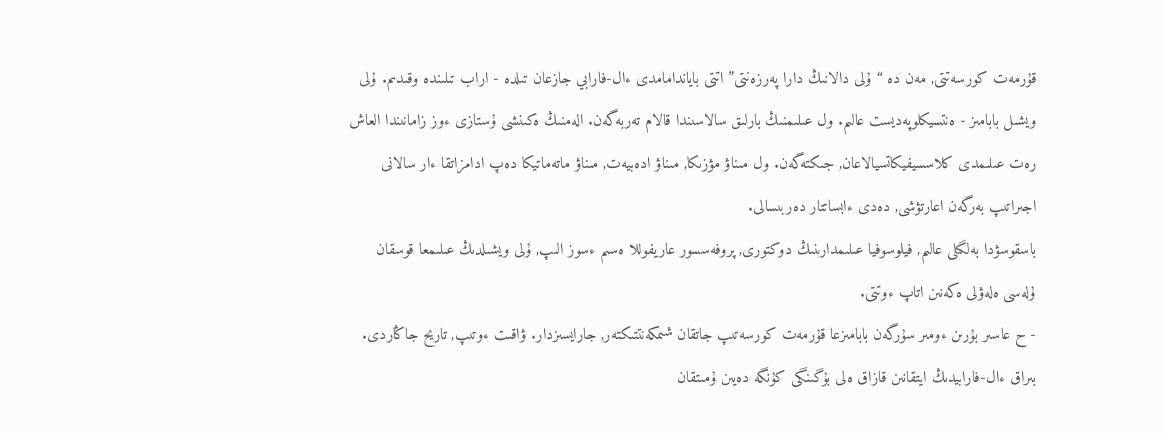قۇرمەت كورسەتتى, مەن دە “ ۇلى دالانىڭ دارا پەرزەنتى” اتتى باياندامامدى ءال-فارابي جازعان تىلدە - اراب تىلىندە وقىدىم. ۇلى ويشىل بابامىز - ەنتسيكلوپەديست عالىم. ول عىلىمنىڭ بارلىق سالاسىندا قالام تەربەگەن. الەمنىڭ ەكىنشى ۇستازى ءوز زامانىندا العاش رەت عىلىمدى كلاسسيفيكاتسيالاعان, جىكتەگەن. ول مىناۋ مۋزىكا, مىناۋ ادەبيەت, مىناۋ ماتەماتيكا دەپ ادامزاتقا ءار سالانى اجىراتىپ بەرگەن اعارتۋشى, دەدى ءابساتتار دەربىسالى.
باسقوسۋدا بەلگىلى عالىم, فيلوسوفيا عىلىمدارىنىڭ دوكتورى, پروفەسسور عاريفوللا ەسىم ءسوز الىپ, ۇلى ويشىلدىڭ عىلىمعا قوسقان ۇلەسى ەلەۋلى ەكەنىن اتاپ ءوتتى.
- ح عاسىر بۇرىن ءومىر سۇرگەن بابامىزعا قۇرمەت كورسەتىپ جاتقان شىمكەنتتىكتەر, جارايسىزدار. ۋاقىت ءوتىپ, تاريح جاڭاردى. بىراق ءال-فارابيدىڭ ايتقانىن قازاق ەلى بۇگىنگى كۇنگە دەيىن ۇمىتقان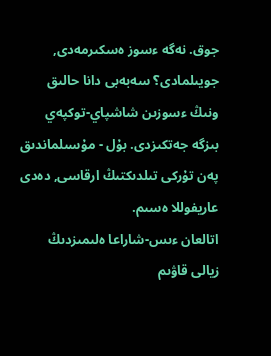جوق. نەگە ءسوز ەسكىرمەدى, جويىلمادى؟ سەبەبى دانا حالىق ونىڭ ءسوزىن شاشپاي-توكپەي بىزگە جەتكىزدى. بۇل - مۇسىلماندىق پەن تۇركى تىلدىكتىڭ ارقاسى, دەدى عاريفوللا ەسىم.
اتالعان ءىس-شاراعا ەلىمىزدىڭ زيالى قاۋىم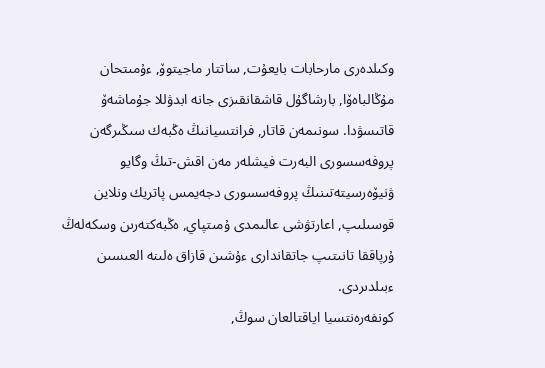وكىلدەرى مارحابات بايعۇت, ساتتار ماجيتوۆ, ءۇمىتحان مۇڭالباەۆا, بارشاگۇل قاشقانقىزى جانە ابدۋللا جۇماشەۆ قاتىسۋدا. سونىمەن قاتار, فرانتسيانىڭ ەڭبەك سىڭىرگەن پروفەسسورى البەرت فيشلەر مەن اقش-تىڭ وگايو ۋنيۆەرسيتەتىنىڭ پروفەسسورى دجەيمس پاتريك ونلاين قوسىلىپ, اعارتۋشى عالىمدى ۇمىتپاي, ەڭبەكتەرىن وسكەلەڭ ۇرپاققا تانىتىپ جاتقاندارى ءۇشىن قازاق ەلىنە العىسىن ءبىلدىردى.
كونفەرەنتسيا اياقتالعان سوڭ,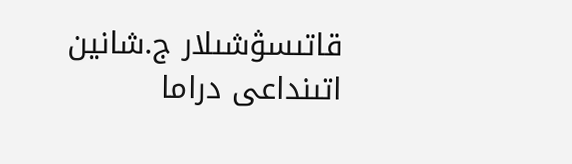قاتىسۋشىلار ج.شانين اتىنداعى دراما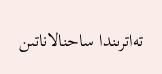تەاترىندا ساحنالاناتىن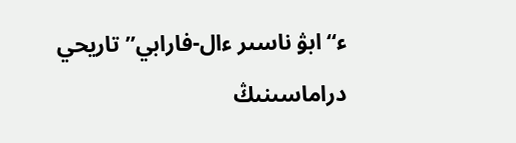ء“ابۋ ناسىر ءال-فارابي” تاريحي دراماسىنىڭ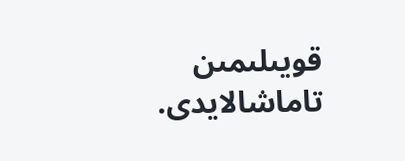قويىلىمىن تاماشالايدى.